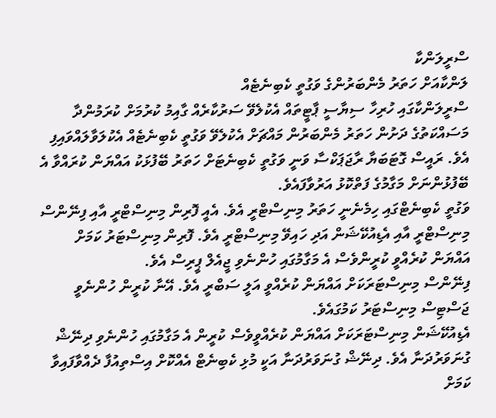ސްރީލަންކާ
ލަންކާއަށް ހަތަރު މެންބަރުންގެ ވަގުތީ ކެބިނެޓެއް
ސްރީލަންކާގައި ހުރިހާ ސިޔާސީ ޕާޓީތައް އެކުލެވޭ ސަރުކާރެއް ގާއިމު ކުރުމަށް ކުރަމުންދާ މަސައްކަތުގެ ދަށުން ހަތަރު މެންބަރުން މައްޗަށް އެކުލެވޭ ވަގުތީ ކެބިނެޓެއް އެކުލަވާލައްވައިފި އެވެ. ރައީސް ގޮޓަބަޔާ ރާޖަޕަކްސާ ވަނީ ވަގުތީ ކެބިނެޓަށް ހަތަރު ބޭފުޅަކު އައްޔަން ކުރައްވާ އެ ބޭފުޅުންނަށް މަގާމުގެ ފަތްކޮޅު އަރުވާފައެވެ.
ވަގުތީ ކެބިނެޓްގައި ހިމެނެނީ ހަތަރު މިނިސްޓްރީ އެވެ. އެއީ ފޮރިން މިނިސްޓްރީ އާއި ފިނޭންސް މިނިސްޓްރީ އާއި އެޑިއުކޭޝަން އަދި ހައިވޭ މިނިސްޓްރީ އެވެ. ފޮރިން މިނިސްޓަރު ކަމަށް އައްޔަން ކުރެއްވީ ކުރީންވެސް އެ މަގާމުގައި ހުންނެވި ޖީއެލް ޕީރިސް އެވެ.
ފިނޭންސް މިނިސްޓަރަކަށް އައްޔަން ކުރެއްވީ އަލީ ސަބްރީ އެވެ. އޭނާ ކުރީން ހުންނެވީ ޖަސްޓިސް މިނިސްޓަރު ކަމުގައެވެ.
އެޑިއުކޭޝަން މިނިސްޓަރަކަށް އައްޔަން ކުރެއްވީވެސް ކުރީން އެ މަގާމުގައި ހުންނެވި ދިނޭޝް ގުނަވަރުދަނާ އެވެ. ދިނޭޝް ގުނަވަރުދަނާ އަކީ މުޅި ކެބިނެޓް އެއްކޮށް އިސްތިއުފާ ދެއްވާފައިވާ ކަމަށް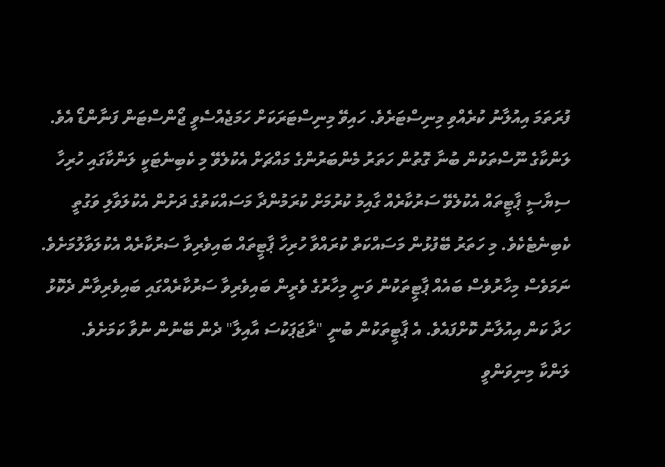ފުރަތަމަ އިއުލާނު ކުރެއްވި މިނިސްޓަރެވެ. ހައިވޭ މިނިސްޓަރަކަށް ހަމަޖެއްސެވީ ޖޯންސްޓަން ފަނާންޑޯ އެވެ.
ލަންކާގެ ނޫސްތަކުން ބުނާ ގޮތުން ހަތަރު މެންބަރުންގެ މައްޗަށް އެކުލެވޭ މި ކެބިނެޓަކީ ލަންކާގައި ހުރިހާ ސިޔާސީ ޕާޓީތައް އެކުލެވޭ ސަރުކާރެއް ގާއިމު ކުރުމަށް ކުރަމުންދާ މަސައްކަތުގެ ދަށުން އެކުލަވާލި ވަގުތީ ކެބިނެޓެކެވެ. މި ހަތަރު ބޭފުޅުން މަސައްކަތް ކުރައްވާ ހުރިހާ ޕާޓީތައް ބައިވެރިވާ ސަރުކާރެއް އެކުލަވާލުމަށެވެ.
ނަމަވެސް މިހާރުވެސް ބައެއް ޕާޓީތަކުން ވަނީ މިހާރުގެ ވެރީން ބައިވެރިވާ ސަރުކާރެއްގައި ބައިވެރިވާން ދެކޮޅު ހަދާ ކަން އިއުލާނު ކޮށްފައެވެ. އެ ޕާޓީތަކުން ބުނީ "ރާޖަޕަކުސަ އާއިލާ" ދެން ބޭނުން ނުވާ ކަމަށެވެ.
ލަންކާ މިނިވަންވީ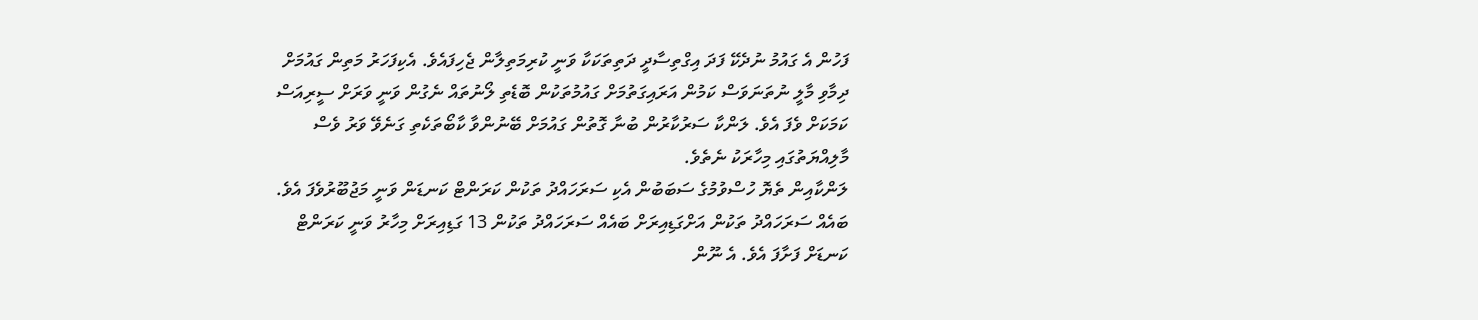ފަހުން އެ ގައުމު ނުދެކޭ ފަދަ އިގްތިސާދީ ދަތިތަކަކާ ވަނީ ކުރިމަތިލާން ޖެހިފައެވެ. އެކިފަހަރު މަތިން ގައުމަށް ދިމާވި މާލީ ނުތަނަވަސް ކަމުން އަރައިގަތުމަށް ގައުމުތަކުން ބޮޑެތި ލޯނުތައް ނެގުން ވަނީ ވަރަށް ސީރިއަސް ކަމަކަށް ވެފަ އެވެ. ލަންކާ ސަރުކާރުން ބުނާ ގޮތުން ގައުމަށް ބޭނުންވާ ކާބޯތަކެތި ގަނެވޭ ވަރު ވެސް މާލިއްޔަތުގައި މިހާރަކު ނެތެވެ.
ލަންކާއިން ތެޔޮ ހުސްވުމުގެ ސަބަބުން އެކި ސަރަހައްދު ތަކުން ކަރަންޓް ކަނޑަން ވަނީ މަޖުބޫރުވެފަ އެވެ. ބައެއް ސަރަހައްދު ތަކުން އަށްގަޑިއިރަށް ބައެއް ސަރަހައްދު ތަކުން 13 ގަޑިއިރަށް މިހާރު ވަނީ ކަރަންޓް ކަނޑަށް ފަށާފަ އެވެ. އެ ނޫން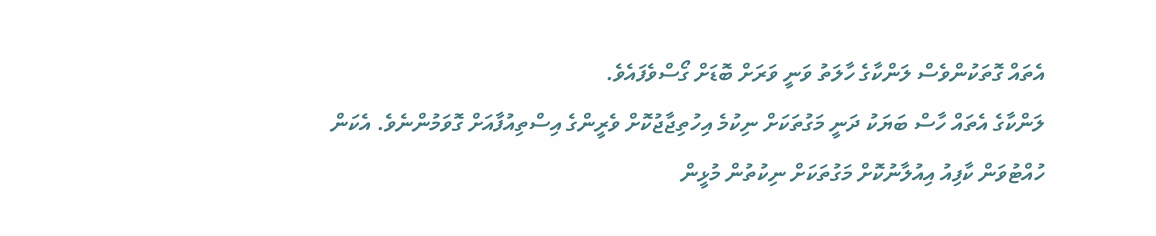އެތައް ގޮތަކުންވެސް ލަންކާގެ ހާލަތު ވަނީ ވަރަށް ބޮޑަށް ގޯސްވެފައެވެ.
ލަންކާގެ އެތައް ހާސް ބަޔަކު ދަނީ މަގުތަކަށް ނިކުމެ އިހުތިޖާޖުކޮށް ވެރީންގެ އިސްތިއުފާއަށް ގޮވަމުންނެވެ. އެކަން ހުއްޓުވަން ކާފިއު އިއުލާނުކޮށް މަގުތަކަށް ނިކުތުން މުޅީން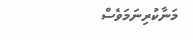މަނާކުރިނަމަވެސް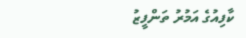ކާފިއުގެ އަމުރު ތަންފީޒު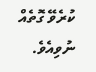ކުރެވޭ ގޮތެއް ނުވިއެވެ.